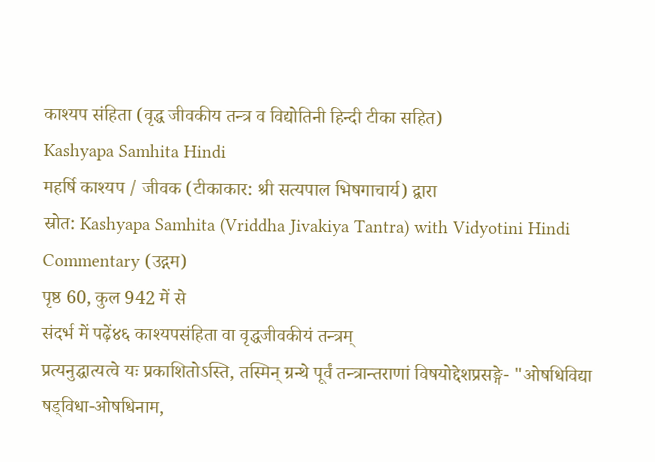काश्यप संहिता (वृद्ध जीवकीय तन्त्र व विद्योतिनी हिन्दी टीका सहित)
Kashyapa Samhita Hindi
महर्षि काश्यप / जीवक (टीकाकार: श्री सत्यपाल भिषगाचार्य) द्वारा
स्रोत: Kashyapa Samhita (Vriddha Jivakiya Tantra) with Vidyotini Hindi Commentary (उद्गम)
पृष्ठ 60, कुल 942 में से
संदर्भ में पढ़ें४६ काश्यपसंहिता वा वृद्धजीवकीयं तन्त्रम्
प्रत्यनुद्घात्यत्वे यः प्रकाशितोऽस्ति, तस्मिन् ग्रन्थे पूर्वं तन्त्रान्तराणां विषयोद्देशप्रसङ्गे- "ओषधिविद्या षड्विधा-ओषधिनाम,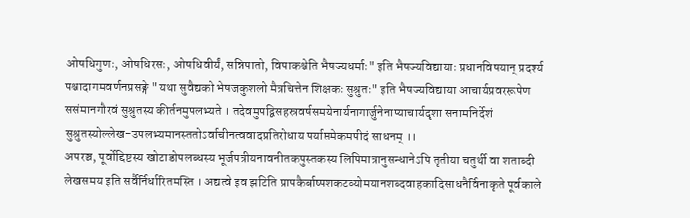ओषधिगुणः, ओषधिरसः, ओषधिवीर्यं, सन्निपातो, विपाकश्चेति भैषज्यधर्माः" इति भैषज्यविद्यायाः प्रधानविषयान् प्रदर्श्य पश्चादागमवर्णनप्रसङ्गे "यथा सुवैद्यको भेषजकुशलो मैत्रचित्तेन शिक्षकः सुश्रुतः" इति भैषज्यविद्याया आचार्यप्रवररूपेण ससंमानगौरवं सुश्रुतस्य कीर्तनमुपलभ्यते । तदेवमुपद्विसहस्रवर्षसमयेनार्यनागार्जुनेनाप्याचार्यदृशा सनामनिर्देशं सुश्रुतस्योल्लेख-उपलभ्यमानस्ततोऽर्वाचीनत्ववादप्रतिरोधाय पर्याप्तमेकमपीदं साधनम् ।।
अपरञ्च, पूर्वोद्दिष्टस्य खोटाडोपलब्धस्य भूर्जपत्रीयनावनीतकपुस्तकस्य लिपिमात्रानुसन्धानेऽपि तृतीया चतुर्थी वा शताब्दी लेखसमय इति सर्वैर्निर्धारितमस्ति । अद्यत्वे इव झटिति प्रापकैर्बाष्पशकटव्योमयानशब्दवाहकादिसाधनैर्विनाकृते पूर्वकाले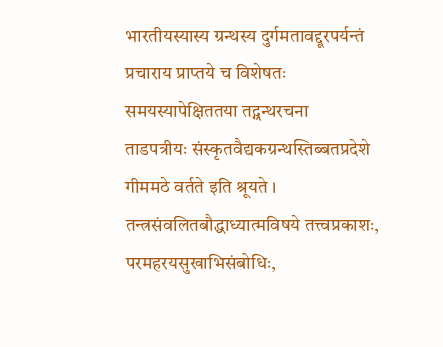भारतीयस्यास्य ग्रन्थस्य दुर्गमतावद्दूरपर्यन्तं प्रचाराय प्राप्तये च विशेषतः समयस्यापेक्षिततया तद्ग्रन्थरचना
ताडपत्रीयः संस्कृतवैद्यकग्रन्थस्तिब्बतप्रदेशे गीममठे वर्तते इति श्रूयते । तन्त्रसंवलितबौद्धाध्यात्मविषये तत्त्वप्रकाशः, परमहरयसुखाभिसंबोधिः,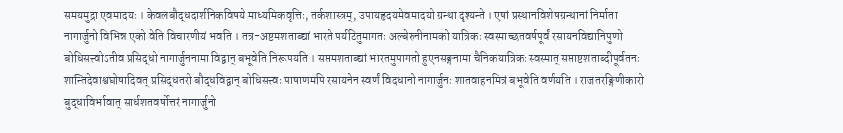समयमुद्रा एवमादयः । केवलबौद्धदार्शनिकविषये माध्यमिकवृत्तिः, तर्कशास्त्रम्, उपायहृदयमेवमादयो ग्रन्था दृश्यन्ते । एषां प्रस्थानविशेषग्रन्थानां निर्माता नागार्जुनो विभिन्न एको वेति विचारणीयं भवति । तत्र-अष्टमशताब्द्यां भारते पर्यटितुमागतः अल्बेरुनीनामको यात्रिकः स्वस्माच्छतवर्षपूर्वं रसायनविद्यानिपुणो बोधिसत्त्वोऽतीव प्रसिद्धो नागार्जुननामा विद्वान् बभूवेति निरूपयति । सप्तमशताब्द्यां भारतमुपागतो हुएनसङ्गनामा चैनिकयात्रिकः स्वस्मात् सप्ताष्टशताब्दीपूर्वतनः शान्तिदेवाश्वघोषादिवत् प्रसिद्धतरो बौद्धविद्वान् बोधिसत्त्वः पाषाणमपि रसायनेन स्वर्णं विदधानो नागार्जुनः शातवाहनमित्रं बभूवेति वर्णयति । राजतरङ्गिणीकारो बुद्धाविर्भावात् सार्धशतवर्षोत्तरं नागार्जुनो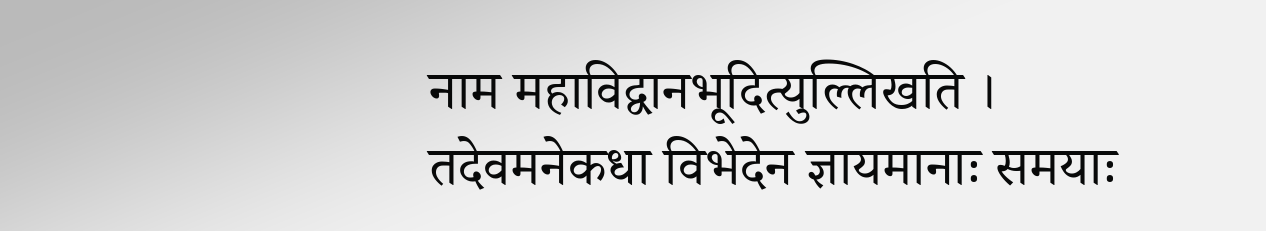नाम महाविद्वानभूदित्युल्लिखति । तदेवमनेकधा विभेदेन ज्ञायमानाः समयाः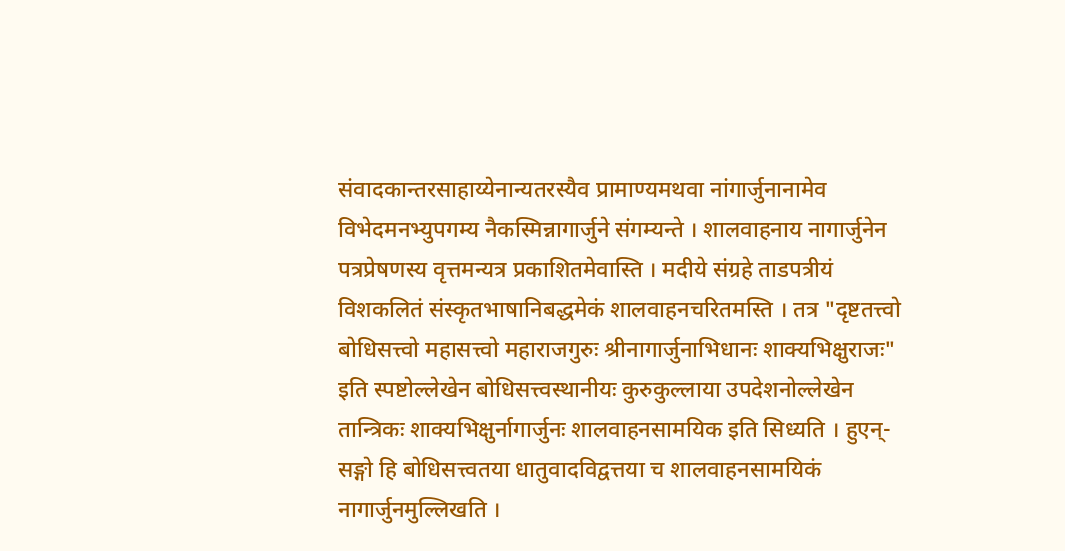संवादकान्तरसाहाय्येनान्यतरस्यैव प्रामाण्यमथवा नांगार्जुनानामेव विभेदमनभ्युपगम्य नैकस्मिन्नागार्जुने संगम्यन्ते । शालवाहनाय नागार्जुनेन पत्रप्रेषणस्य वृत्तमन्यत्र प्रकाशितमेवास्ति । मदीये संग्रहे ताडपत्रीयं विशकलितं संस्कृतभाषानिबद्धमेकं शालवाहनचरितमस्ति । तत्र "दृष्टतत्त्वो बोधिसत्त्वो महासत्त्वो महाराजगुरुः श्रीनागार्जुनाभिधानः शाक्यभिक्षुराजः" इति स्पष्टोल्लेखेन बोधिसत्त्वस्थानीयः कुरुकुल्लाया उपदेशनोल्लेखेन तान्त्रिकः शाक्यभिक्षुर्नागार्जुनः शालवाहनसामयिक इति सिध्यति । हुएन्-सङ्गो हि बोधिसत्त्वतया धातुवादविद्वत्तया च शालवाहनसामयिकं नागार्जुनमुल्लिखति ।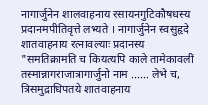नागार्जुनेन शालवाहनाय रसायनगुटिकौषधस्य प्रदानमपीतिवृत्ते लभ्यते । नागार्जुनेन स्वसुहृदे शातवाहनाय रत्नावल्याः प्रदानस्य "समतिक्रामति च कियत्यपि काले तामेकावलीं तस्मान्नागराजात्रागार्जुनो नाम ...... लेभे च, त्रिसमुद्राधिपतये शातवाहनाय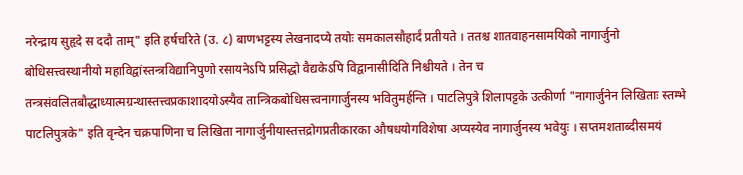नरेन्द्राय सुहृदे स ददौ ताम्" इति हर्षचरिते (उ. ८) बाणभट्टस्य लेखनादप्ये तयोः समकालसौहार्दं प्रतीयते । ततश्च शातवाहनसामयिको नागार्जुनो बोधिसत्त्वस्थानीयो महाविद्वांस्तन्त्रविद्यानिपुणो रसायनेऽपि प्रसिद्धो वैद्यकेऽपि विद्वानासीदिति निश्चीयते । तेन च तन्त्रसंवलितबौद्धाध्यात्मग्रन्थास्तत्त्वप्रकाशादयोऽस्यैव तान्त्रिकबोधिसत्त्वनागार्जुनस्य भवितुमर्हन्ति । पाटलिपुत्रे शिलापट्टके उत्कीर्णा "नागार्जुनेन लिखिताः स्तम्भे पाटलिपुत्रके" इति वृन्देन चक्रपाणिना च लिखिता नागार्जुनीयास्तत्तद्रोगप्रतीकारका औषधयोगविशेषा अप्यस्येव नागार्जुनस्य भवेयुः । सप्तमशताब्दीसमयं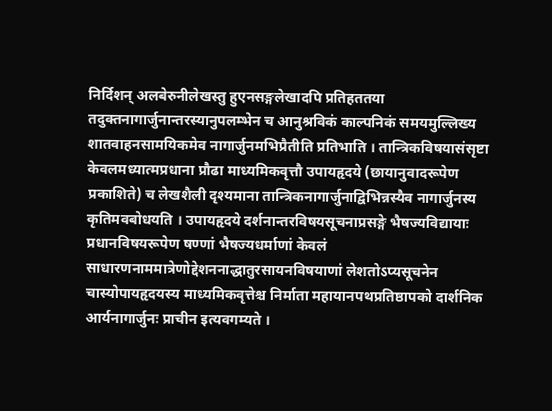निर्दिशन् अलबेरुनीलेखस्तु हुएनसङ्गलेखादपि प्रतिहततया तदुक्तनागार्जुनान्तरस्यानुपलम्भेन च आनुश्रविकं काल्पनिकं समयमुल्लिख्य शातवाहनसामयिकमेव नागार्जुनमभिप्रैतीति प्रतिभाति । तान्त्रिकविषयासंसृष्टा केवलमध्यात्मप्रधाना प्रौढा माध्यमिकवृत्तौ उपायहृदये (छायानुवादरूपेण प्रकाशिते) च लेखशैली दृश्यमाना तान्त्रिकनागार्जुनाद्विभिन्नस्यैव नागार्जुनस्य कृतिमवबोधयति । उपायहृदये दर्शनान्तरविषयसूचनाप्रसङ्गे भैषज्यविद्यायाः प्रधानविषयरूपेण षण्णां भैषज्यधर्माणां केवलं साधारणनाममात्रेणोद्देशननाद्धातुरसायनविषयाणां लेशतोऽप्यसूचनेन चास्योपायहृदयस्य माध्यमिकवृत्तेश्च निर्माता महायानपथप्रतिष्ठापको दार्शनिक आर्यनागार्जुनः प्राचीन इत्यवगम्यते ।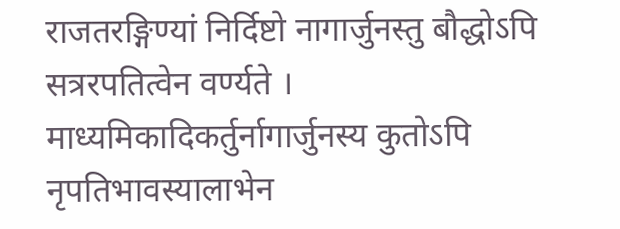राजतरङ्गिण्यां निर्दिष्टो नागार्जुनस्तु बौद्धोऽपि सत्ररपतित्वेन वर्ण्यते । माध्यमिकादिकर्तुर्नागार्जुनस्य कुतोऽपि नृपतिभावस्यालाभेन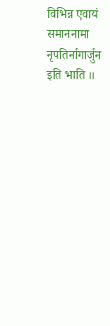विभिन्न एवायं समाननामा नृपतिर्नागार्जुन इति भाति ॥